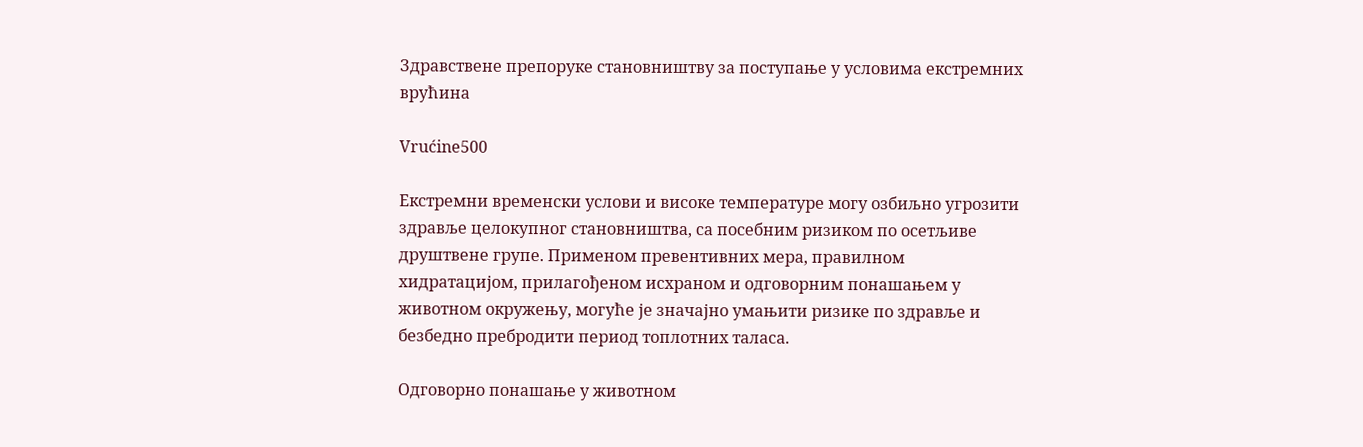Здравствене препоруке становништву за поступање у условима екстремних врућина

Vrućine500

Екстремни временски услови и високе температуре могу озбиљно угрозити здравље целокупног становништва, са посебним ризиком по осетљиве друштвене групе. Применом превентивних мера, правилном хидратацијом, прилагођеном исхраном и одговорним понашањем у животном окружењу, могуће је значајно умањити ризике по здравље и безбедно пребродити период топлотних таласа.

Одговорно понашање у животном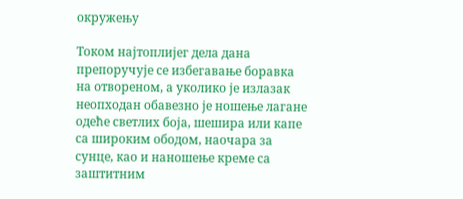окружењу

Током најтоплијег дела дана препоручује се избегавање боравка на отвореном, а уколико је излазак неопходан обавезно је ношење лагане одеће светлих боја, шешира или капе са широким ободом, наочара за сунце, као и наношење креме са заштитним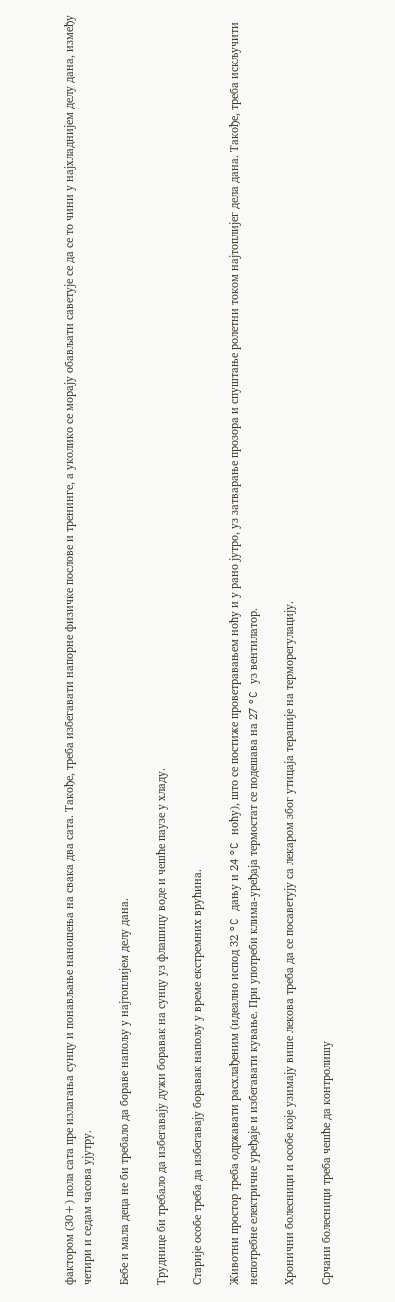фактором (30+) пола сата пре излагања сунцу и понављање наношења на свака два сата. Такође, треба избегавати напорне физичке послове и тренинге, а уколико се морају обављати саветује се да се то чини у најхладнијем делу дана, између четири и седам часова ујутру.

Бебе и мала деца не би требало да бораве напољу у најтоплијем делу дана.

Труднице би требало да избегавају дужи боравак на сунцу уз флашицу воде и чешће паузе у хладу.

Старије особе треба да избегавају боравак напољу у време екстремних врућина.

Животни простор треба одржавати расхлађеним (идеално испод 32 °C дању и 24 °C ноћу), што се постиже проветравањем ноћу и у рано јутро, уз затварање прозора и спуштање ролетни током најтоплијег дела дана. Такође, треба искључити непотребне електричне уређаје и избегавати кување. При употреби клима-уређаја термостат се подешава на 27 °C уз вентилатор.

Хронични болесници и особе које узимају више лекова треба да се посаветују са лекаром због утицаја терапије на терморегулацију.

Срчани болесници треба чешће да контролишу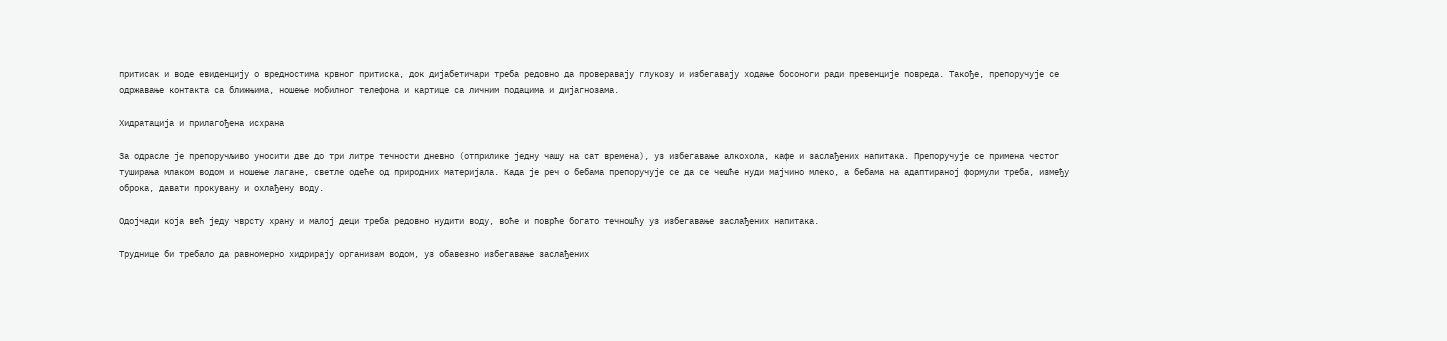притисак и воде евиденцију о вредностима крвног притиска, док дијабетичари треба редовно да проверавају глукозу и избегавају ходање босоноги ради превенције повреда. Такође, препоручује се одржавање контакта са ближњима, ношење мобилног телефона и картице са личним подацима и дијагнозама.

Хидратација и прилагођена исхрана

За одрасле је препоручљиво уносити две до три литре течности дневно (отприлике једну чашу на сат времена), уз избегавање алкохола, кафе и заслађених напитака. Препоручује се примена честог туширања млаком водом и ношење лагане, светле одеће од природних материјала. Када је реч о бебама препоручује се да се чешће нуди мајчино млеко, а бебама на адаптираној формули треба, између оброка, давати прокувану и охлађену воду.

Одојчади која већ једу чврсту храну и малој деци треба редовно нудити воду, воће и поврће богато течношћу уз избегавање заслађених напитака.

Труднице би требало да равномерно хидрирају организам водом, уз обавезно избегавање заслађених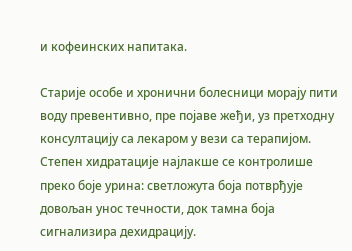и кофеинских напитака.

Старије особе и хронични болесници морају пити воду превентивно, пре појаве жеђи, уз претходну консултацију са лекаром у вези са терапијом. Степен хидратације најлакше се контролише преко боје урина: светложута боја потврђује довољан унос течности, док тамна боја сигнализира дехидрацију.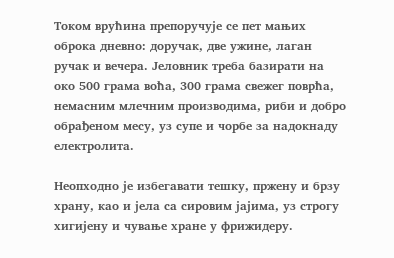Током врућина препоручује се пет мањих оброка дневно: доручак, две ужине, лаган ручак и вечера. Јеловник треба базирати на око 500 грама воћа, 300 грама свежег поврћа, немасним млечним производима, риби и добро обрађеном месу, уз супе и чорбе за надокнаду електролита.

Неопходно је избегавати тешку, пржену и брзу храну, као и јела са сировим јајима, уз строгу хигијену и чување хране у фрижидеру.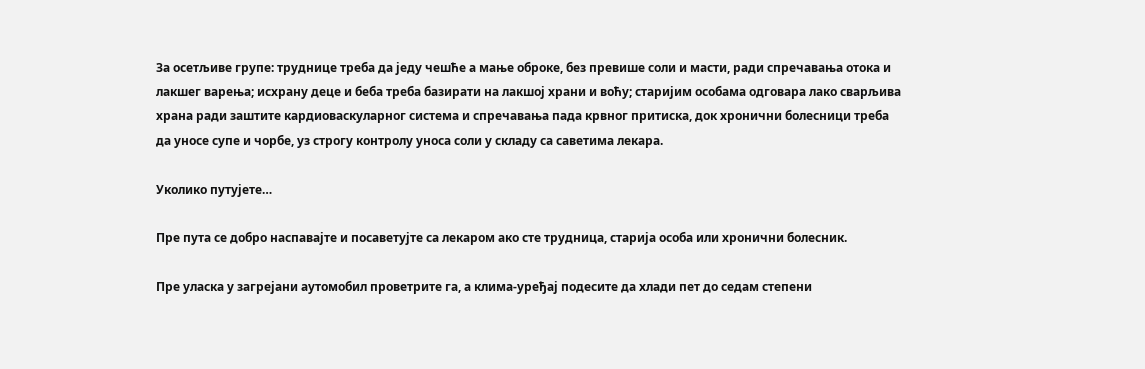За осетљиве групе: труднице треба да једу чешће а мање оброке, без превише соли и масти, ради спречавања отока и лакшег варења; исхрану деце и беба треба базирати на лакшој храни и воћу; старијим особама одговара лако сварљива храна ради заштите кардиоваскуларног система и спречавања пада крвног притиска, док хронични болесници треба да уносе супе и чорбе, уз строгу контролу уноса соли у складу са саветима лекара.

Уколико путујете…

Пре пута се добро наспавајте и посаветујте са лекаром ако сте трудница, старија особа или хронични болесник.

Пре уласка у загрејани аутомобил проветрите га, а клима-уређај подесите да хлади пет до седам степени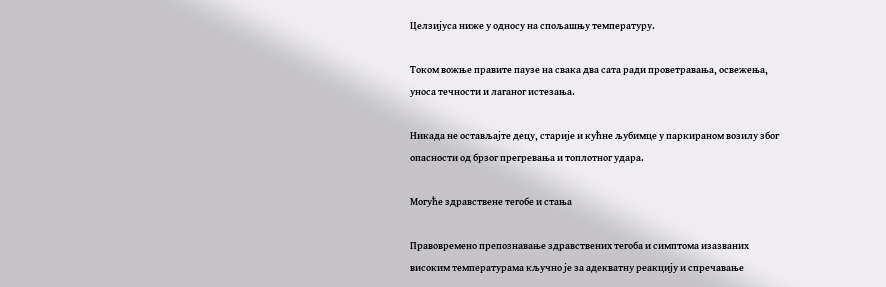Целзијуса ниже у односу на спољашњу температуру.

Током вожње правите паузе на свака два сата ради проветравања, освежења, уноса течности и лаганог истезања.

Никада не остављајте децу, старије и кућне љубимце у паркираном возилу због опасности од брзог прегревања и топлотног удара.

Могуће здравствене тегобе и стања

Правовремено препознавање здравствених тегоба и симптома изазваних високим температурама кључно је за адекватну реакцију и спречавање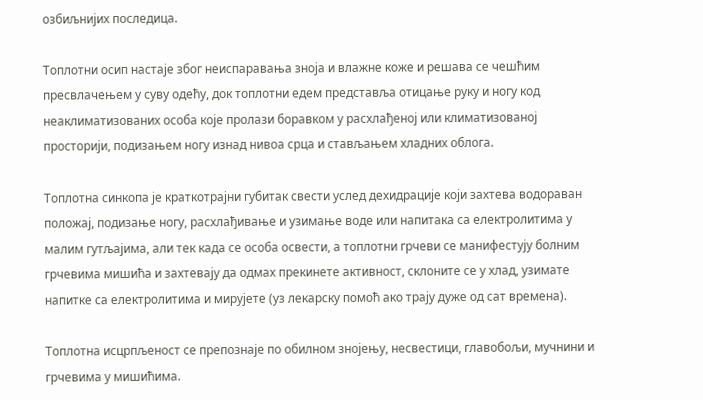озбиљнијих последица.

Топлотни осип настаје због неиспаравања зноја и влажне коже и решава се чешћим пресвлачењем у суву одећу, док топлотни едем представља отицање руку и ногу код неаклиматизованих особа које пролази боравком у расхлађеној или климатизованој просторији, подизањем ногу изнад нивоа срца и стављањем хладних облога.

Топлотна синкопа је краткотрајни губитак свести услед дехидрације који захтева водораван положај, подизање ногу, расхлађивање и узимање воде или напитака са електролитима у малим гутљајима, али тек када се особа освeсти, а топлотни грчеви се манифестују болним грчевима мишића и захтевају да одмах прекинете активност, склоните се у хлад, узимате напитке са електролитима и мирујете (уз лекарску помоћ ако трају дуже од сат времена).

Топлотна исцрпљеност се препознаје по обилном знојењу, несвестици, главобољи, мучнини и грчевима у мишићима.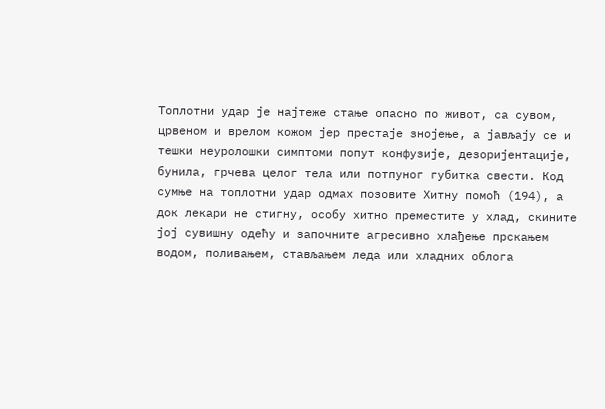Топлотни удар је најтеже стање опасно по живот, са сувом, црвеном и врелом кожом јер престаје знојење, а јављају се и тешки неуролошки симптоми попут конфузије, дезоријентације, бунила, грчева целог тела или потпуног губитка свести. Код сумње на топлотни удар одмах позовите Хитну помоћ (194), а док лекари не стигну, особу хитно преместите у хлад, скините јој сувишну одећу и започните агресивно хлађење прскањем водом, поливањем, стављањем леда или хладних облога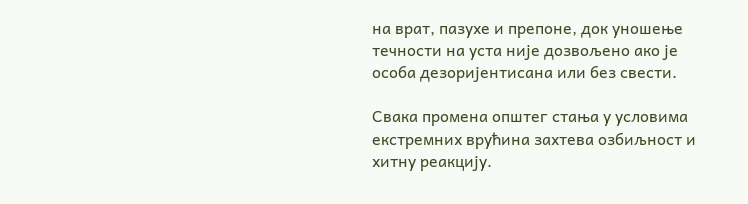на врат, пазухе и препоне, док уношење течности на уста није дозвољено ако је особа дезоријентисана или без свести.

Свака промена општег стања у условима екстремних врућина захтева озбиљност и хитну реакцију.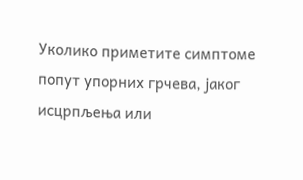Уколико приметите симптоме попут упорних грчева, јаког исцрпљења или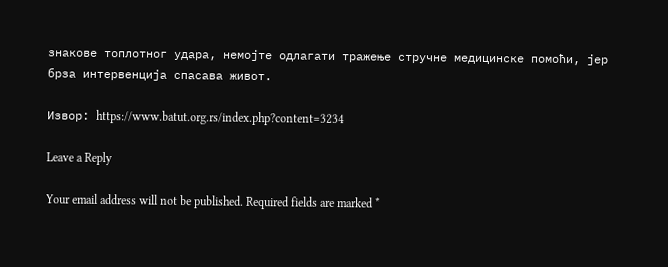знакове топлотног удара, немојте одлагати тражење стручне медицинске помоћи, јер брза интервенција спасава живот.

Извор: https://www.batut.org.rs/index.php?content=3234

Leave a Reply

Your email address will not be published. Required fields are marked *